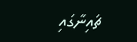ޗައިނާގައި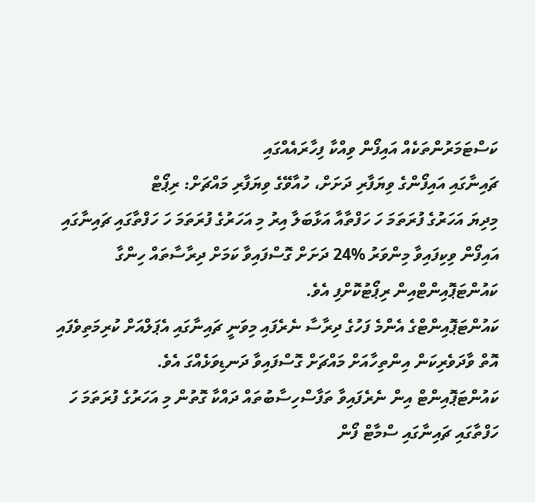ކަސްޓަމަރުންތަކެއް އައިފޯން ވިއްކާ ފިހާރައެއްގައި
ޗައިނާގައި އައިފޯންގެ ވިޔަފާރި ދަށަށް، ހުއާވޭގެ ވިޔަފާރި މައްޗަށް: ރިޕޯޓް
މިދިޔަ އަހަރުގެ ފުރަތަމަ ހަ ހަފްތާއާ އަޅާބަލާ އިރު މި އަހަރުގެ ފުރަތަމަ ހަ ހަފްތާގައި ޗައިނާގައި އައިފޯން ވިކިފައިވާ މިންވަރު %24 ދަށަށް ގޮސްފައިވާ ކަމަށް ދިރާސާތައް ހިންގާ ކައުންޓަޕޮއިންޓްއިން ރިޕޯޓުކޮށްފި އެވެ.
ކައުންޓަޕޮއިންޓްގެ އެންމެ ފަހުގެ ދިރާސާ ނެރެފައި މިވަނީ ޗައިނާގައި އެޕަލްއަށް ކުރިމަތިވެފައި އޮތް ވާދަވެރިކަން އިންތިހާއަށް މައްޗަށް ގޮސްފައިވާ ދަނޑިވަޅެއްގަ އެވެ.
ކައުންޓަޕޮއިންޓް އިން ނެރެފައިވާ ތަފާސްހިސާބުތައް ދައްކާ ގޮތުން މި އަހަރުގެ ފުރަތަމަ ހަ ހަފްތާގައި ޗައިނާގައި ސްމާޓް ފޯން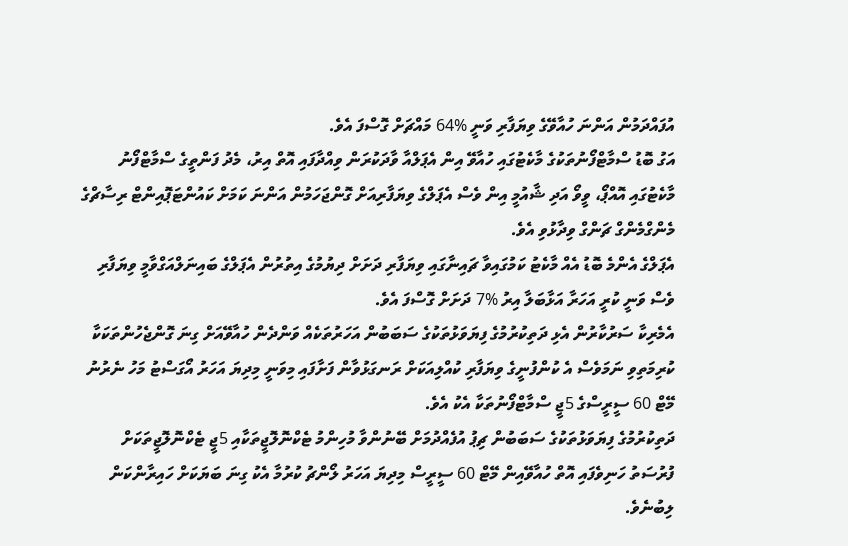އުފައްދަމުން އަންނަ ހުއާވޭގެ ވިޔަފާރި ވަނީ %64 މައްޗަށް ގޮސްފަ އެވެ.
އަގު ބޮޑު ސްމާޓްފޯނުތަކުގެ މާކެޓުގައި ހުއާވޭ އިން އެޕަލްއާ ވާދަކުރަން ވިއްދާފައި އޮތް އިރު، މެދު ފަންތީގެ ސްމާޓްފޯނު މާކެޓުގައި އޮއްޕޯ، ވީވޯ އަދި ޝާއުމީ އިން ވެސް އެޕަލްގެ ވިޔަފާރިއަށް ގޮންޖަހަމުން އަންނަ ކަމަށް ކައުންޓަޕޮއިންޓް ރިސާޗްގެ މެންގްމެންގް ޗަންގް ވިދާޅުވި އެވެ.
އެޕަލްގެ އެންމެ ބޮޑު އެއް މާކެޓު ކަމުގައިވާ ޗައިނާގައި ވިޔަފާރި ދަށަށް ދިޔުމުގެ އިތުރުން އެޕަލްގެ ބައިނަލްއަގްވާމީ ވިޔަފާރި ވެސް ވަނީ ކުރީ އަހަރާ އަޅާބަލާ އިރު %7 ދަށަށް ގޮސްފަ އެވެ.
އެމެރިކާ ސަރުކާރުން އެޅި ދަތިކުރުމުގެ ފިޔަވަޅުތަކުގެ ސަބަބުން އަހަރުތަކެއް ވަންދެން ހުއާވޭއަށް ގިނަ ގޮންޖެހުންތަކަކާ ކުރިމަތިވި ނަމަވެސް އެ ކުންފުނީގެ ވިޔަފާރި ކުއްލިއަކަށް ރަނގަޅުވާން ފަށާފައި މިވަނީ މިދިޔަ އަހަރު އޯގަސްޓު މަހު ނެރުނު މޭޓް 60 ސީރީސްގެ 5ޖީ ސްމާޓްފޯނުތަކާ އެކު އެވެ.
ދަތިކުރުމުގެ ފިޔަވަޅުތަކުގެ ސަބަބުން ޗިޕު އުފެއްދުމަށް ބޭނުންވާ މުހިންމު ޓެކްނޮލޮޖީތަކާއި 5ޖީ ޓެކްނޮލޮޖީތަކަށް ފުރުސަތު ހަނިވެފައި އޮތް ހުއާވޭއިން މޭޓް 60 ސީރީސް މިދިޔަ އަހަރު ލޯންޗު ކުރުމާ އެކު ގިނަ ބަޔަކަށް ހައިރާންކަން ލިބުނެވެ.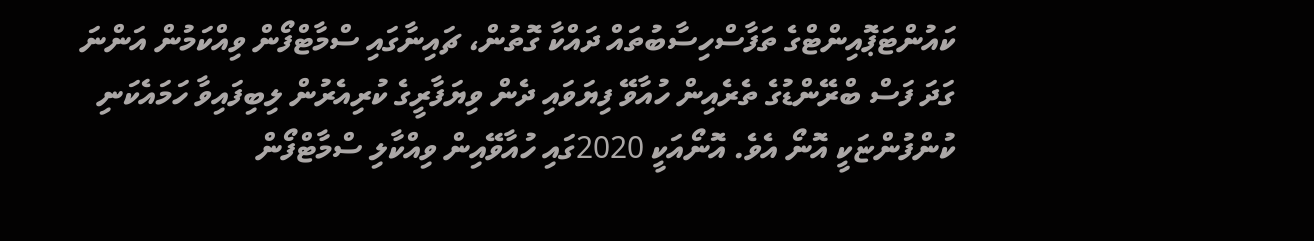ކައުންޓަޕޮއިންޓްގެ ތަފާސްހިސާބުތައް ދައްކާ ގޮތުން، ޗައިނާގައި ސްމާޓްފޯން ވިއްކަމުން އަންނަ ގަދަ ފަސް ބްރޭންޑުގެ ތެރެއިން ހުއާވޭ ފިޔަވައި ދެން ވިޔަފާރީގެ ކުރިއެރުން ލިބިފައިވާ ހަމައެކަނި ކުންފުންޏަކީ އޮނޯ އެވެ. އޮނޯއަކީ 2020ގައި ހުއާވޭއިން ވިއްކާލި ސްމާޓްފޯން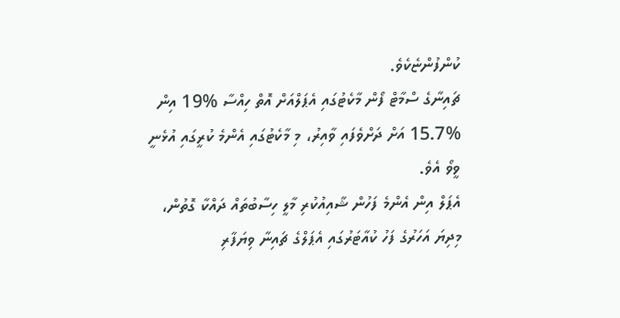ކުންފުންޏެކެވެ.
ޗައިނާގެ ސްމާޓް ފޯން މާކެޓުގައި އެޕަލްއަށް އޮތް ހިއްސާ %19 އިން %15.7 އަށް ދަށްވެފައި ވާއިރު، މި މާކެޓުގައި އެންމެ ކުރީގައި އުޅެނީ ވީވޯ އެވެ.
އެޕަލް އިން އެންމެ ފަހުން ޝާއިއުކުރި މާލީ ހިސާބުތައް ދައްކާ ގޮތުން، މިދިޔަ އަހަރުގެ ފަހު ކުއާޓަރުގައި އެޕަލްގެ ޗައިނާ ވިޔަފާރި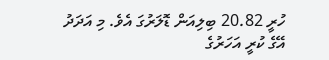ހުރީ 20.82 ބިލިއަން ޑޮލަރުގަ އެވެ. މި އަދަދު އޭގެ ކުރީ އަހަރުގެ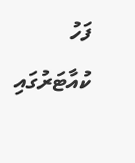ފަހު ކުއާޓަރުގައި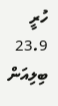ހުރީ 23.9 ބިލިއަން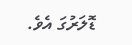ޑޮލަރުގަ އެވެ.